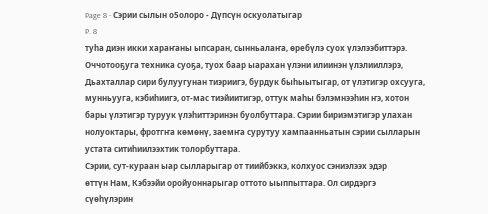Page 8 - Сэрии сылын о5олоро - Дүпсүн оскуолатыгар
P. 8
туһа диэн икки хараҥаны ыпсаран, сынньалаҥа, өребүлэ суох үлэлээбиттэрэ.
Оччотооҕуга техника суоҕа, туох баар ыарахан үлэни илиинэн үлэлииллэрэ,
Дьахталлар сири булуугунан тиэриигэ, бурдук быһыытыгар, от үлэтигэр охсууга,
мунньууга, кэбиһиигэ, от-мас тиэйиитигэр, оттук маһы бэлэмнээһин ҥэ, хотон
бары үлэтигэр туруук үлэһиттэринэн буолбуттара. Сэрии бириэмэтигэр улахан
нолуоктары, фротгҥа көмөнү, заемҥа сурутуу хампаанньатын сэрии сылларын
устата ситиһиилээхтик толорбуттара.
Сэрии, сут-кураан ыар сылларыгар от тиийбэккэ, колхуос сэниэлээх эдэр
өттүн Нам, Кэбээйи оройуоннарыгар оттото ыыппыттара. Ол сирдэргэ
сүөһүлэрин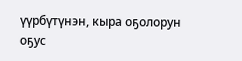үүрбүтүнэн, кыра оҕолорун оҕус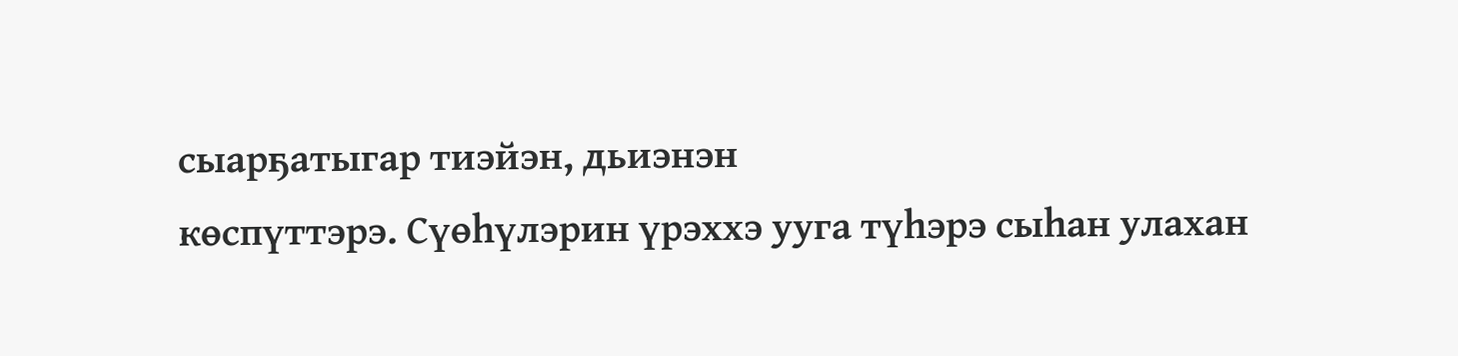сыарҕатыгар тиэйэн, дьиэнэн
көспүттэрэ. Сүөһүлэрин үрэххэ ууга түһэрэ сыһан улахан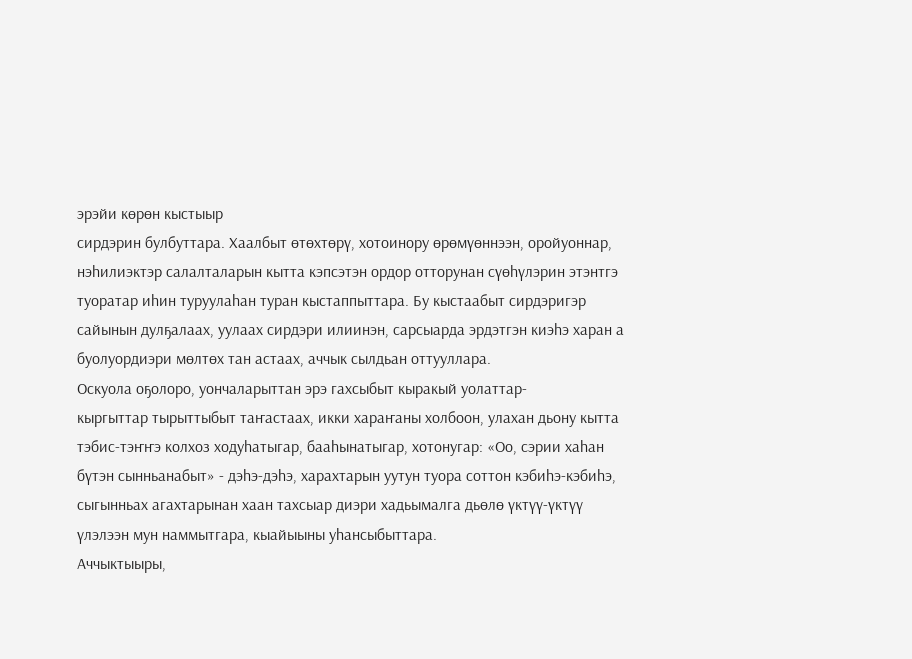эрэйи көрөн кыстыыр
сирдэрин булбуттара. Хаалбыт өтөхтөрү, хотоинору өрөмүөннээн, оройуоннар,
нэһилиэктэр салалталарын кытта кэпсэтэн ордор отторунан сүөһүлэрин этэнтгэ
туоратар иһин туруулаһан туран кыстаппыттара. Бу кыстаабыт сирдэригэр
сайынын дулҕалаах, уулаах сирдэри илиинэн, сарсыарда эрдэтгэн киэһэ харан а
буолуордиэри мөлтөх тан астаах, аччык сылдьан оттууллара.
Оскуола оҕолоро, уончаларыттан эрэ гахсыбыт кыракый уолаттар-
кыргыттар тырыттыбыт таҥастаах, икки хараҥаны холбоон, улахан дьону кытта
тэбис-тэҥҥэ колхоз ходуһатыгар, бааһынатыгар, хотонугар: «Оо, сэрии хаһан
бүтэн сынньанабыт» - дэһэ-дэһэ, харахтарын уутун туора соттон кэбиһэ-кэбиһэ,
сыгынньах агахтарынан хаан тахсыар диэри хадьымалга дьөлө үктүү-үктүү
үлэлээн мун наммытгара, кыайыыны уһансыбыттара.
Аччыктыыры,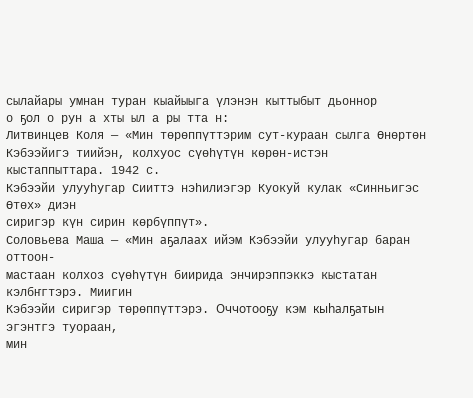сылайары умнан туран кыайыыга үлэнэн кыттыбыт дьоннор
о ҕол о рун а хты ыл а ры тта н:
Литвинцев Коля — «Мин төрөппүттэрим сут-кураан сылга Өнөртөн
Кэбээйигэ тиийэн, колхуос сүөһүтүн көрөн-истэн кыстаппыттара. 1942 с.
Кэбээйи улууһугар Сииттэ нэһилиэгэр Куокуй кулак «Синньигэс Өтөх» диэн
сиригэр күн сирин көрбүппүт».
Соловьева Маша — «Мин аҕалаах ийэм Кэбээйи улууһугар баран оттоон-
мастаан колхоз сүөһүтүн биирида энчирэппэккэ кыстатан кэлбҥгтэрэ. Миигин
Кэбээйи сиригэр төрөппүттэрэ. Оччотооҕу кэм кыһалҕатын эгэнтгэ туораан,
мин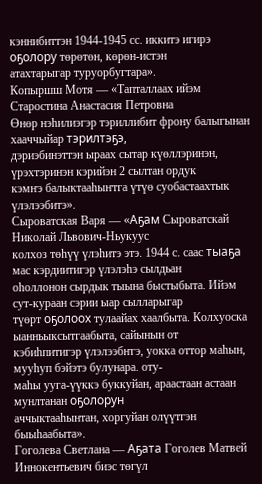кэннибиттэн 1944-1945 сс. иккитэ игирэ оҕолору төрөтөн, көрөн-истэн
атахтарыгар туруорбугтара».
Копыршш Мотя — «Тапталлаах ийэм Старостина Анастасия Петровна
Өнөр нэһилиэгэр тэриллибит фрону балыгынан хааччыйар тэрилтэҕэ,
дэриэбинэттэн ыраах сытар күөллэринэн, үрэхтэринэн кэрийэн 2 сылтан ордук
кэмҥэ балыктааһыҥтга үтүө суобастаахтык үлэлээбитэ».
Сыроватская Варя — «Аҕам Сыроватскай Николай Львович-Ньукуус
колхоз төһүү үлэһитэ этэ. 1944 с. саас тыаҕа мас кэрдиитигэр үлэлэһэ сылдьан
оһоллонон сырдык тыына быстыбыта. Ийэм сут-кураан сэрии ыар сылларыгар
түөрт оҕолоох тулаайах хаалбыта. Колхуоска ыанньыксытгаабыта, сайынын от
кэбиһпитигэр үлэлээбҥгэ, уокка оттор маһын, мууһуп бэйэтэ булунара. оту-
маһы ууга-үүккэ буккуйан, араастаан астаан мунлтанан оҕолорун
аччыктааһынтан, хоргуйан олүүтгэн быыһаабыта».
Гоголева Светлана — Аҕата Гоголев Матвей Иннокентьевич биэс төгүл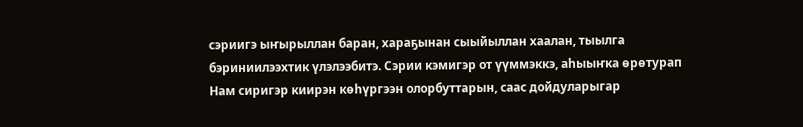сэриигэ ыҥырыллан баран, хараҕынан сыыйыллан хаалан, тыылга
бэриниилээхтик үлэлээбитэ. Сэрии кэмигэр от үүммэккэ, аһыыҥка өрөтурап
Нам сиригэр киирэн көһүргээн олорбуттарын, саас дойдуларыгар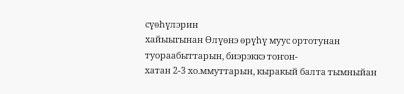сүөһүлэрин
хайыыгынан Өлүөнэ өрүһү муус ортотунан туораабыттарын, биэрэккэ тоҥон-
хатан 2-3 хо.ммуттарын, кыракый балта тымныйан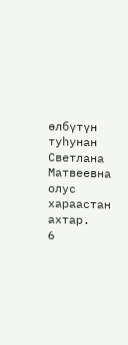өлбүтүн туһунан Светлана
Матвеевна олус хараастан ахтар.
6